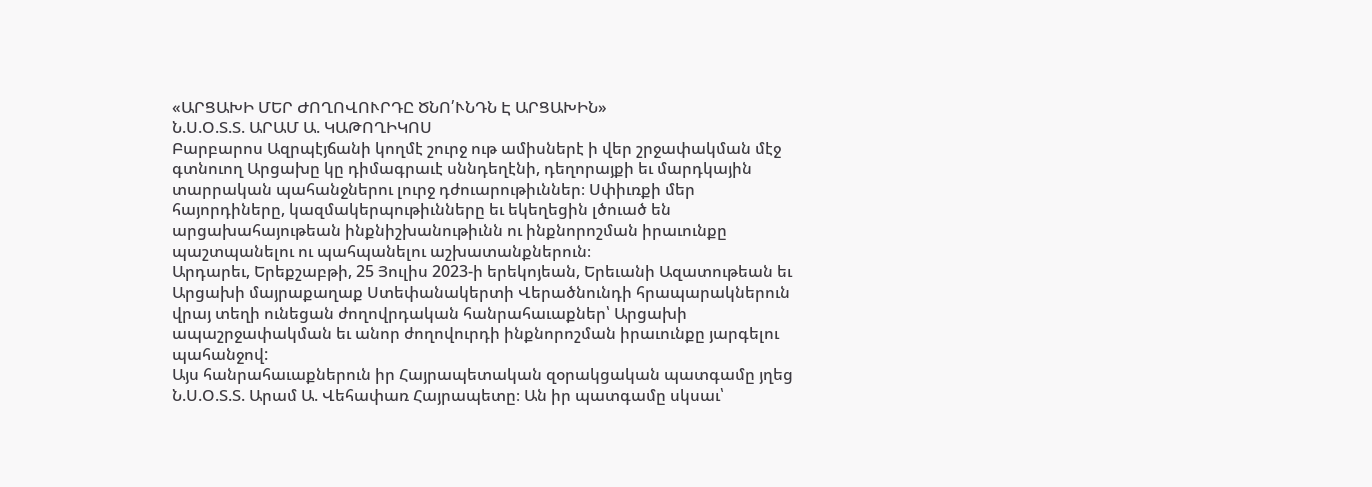«ԱՐՑԱԽԻ ՄԵՐ ԺՈՂՈՎՈՒՐԴԸ ԾՆՈ՛ՒՆԴՆ Է ԱՐՑԱԽԻՆ»
Ն.Ս.Օ.Տ.Տ. ԱՐԱՄ Ա. ԿԱԹՈՂԻԿՈՍ
Բարբարոս Ազրպէյճանի կողմէ շուրջ ութ ամիսներէ ի վեր շրջափակման մէջ գտնուող Արցախը կը դիմագրաւէ սննդեղէնի, դեղորայքի եւ մարդկային տարրական պահանջներու լուրջ դժուարութիւններ։ Սփիւռքի մեր հայորդիները, կազմակերպութիւնները եւ եկեղեցին լծուած են արցախահայութեան ինքնիշխանութիւնն ու ինքնորոշման իրաւունքը պաշտպանելու ու պահպանելու աշխատանքներուն։
Արդարեւ, Երեքշաբթի, 25 Յուլիս 2023-ի երեկոյեան, Երեւանի Ազատութեան եւ Արցախի մայրաքաղաք Ստեփանակերտի Վերածնունդի հրապարակներուն վրայ տեղի ունեցան ժողովրդական հանրահաւաքներ՝ Արցախի ապաշրջափակման եւ անոր ժողովուրդի ինքնորոշման իրաւունքը յարգելու պահանջով:
Այս հանրահաւաքներուն իր Հայրապետական զօրակցական պատգամը յղեց Ն.Ս.Օ.Տ.Տ. Արամ Ա. Վեհափառ Հայրապետը։ Ան իր պատգամը սկսաւ՝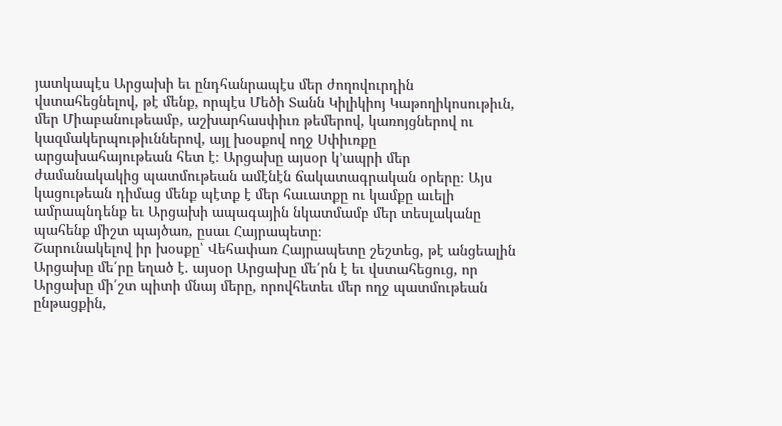յատկապէս Արցախի եւ ընդհանրապէս մեր ժողովուրդին վստահեցնելով, թէ մենք, որպէս Մեծի Տանն Կիլիկիոյ Կաթողիկոսութիւն, մեր Միաբանութեամբ, աշխարհասփիւռ թեմերով, կառոյցներով ու կազմակերպութիւններով, այլ խօսքով ողջ Սփիւռքը արցախահայութեան հետ է։ Արցախը այսօր կ՚ապրի մեր ժամանակակից պատմութեան ամէնէն ճակատագրական օրերը։ Այս կացութեան դիմաց մենք պէտք է մեր հաւատքը ու կամքը աւելի ամրապնդենք եւ Արցախի ապագային նկատմամբ մեր տեսլականը պահենք միշտ պայծառ, ըսաւ Հայրապետը։
Շարունակելով իր խօսքը՝ Վեհափառ Հայրապետը շեշտեց, թէ անցեալին Արցախը մե՛րը եղած է. այսօր Արցախը մե՛րն է եւ վստահեցուց, որ Արցախը մի՛շտ պիտի մնայ մերը, որովհետեւ մեր ողջ պատմութեան ընթացքին,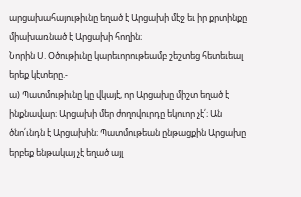արցախահայութիւնը եղած է Արցախի մէջ եւ իր քրտինքը միախառնած է Արցախի հողին։
Նորին Ս. Օծութիւնը կարեւորութեամբ շեշտեց հետեւեալ երեք կէտերը.-
ա) Պատմութիւնը կը վկայէ, որ Արցախը միշտ եղած է ինքնավար։ Արցախի մեր ժողովուրդը եկուոր չէ՛։ Ան ծնո՛ւնդն է Արցախին։ Պատմութեան ընթացքին Արցախը երբեք ենթակայ չէ եղած այլ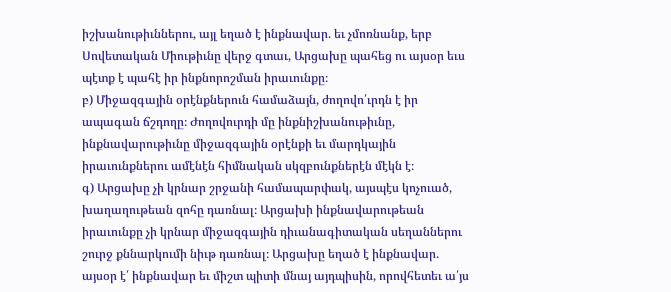իշխանութիւններու, այլ եղած է ինքնավար. եւ չմոռնանք, երբ Սովետական Միութիւնը վերջ գտաւ, Արցախը պահեց ու այսօր եւս պէտք է պահէ իր ինքնորոշման իրաւունքը։
բ) Միջազգային օրէնքներուն համաձայն, ժողովո՛ւրդն է իր ապագան ճշդողը։ Ժողովուրդի մը ինքնիշխանութիւնը, ինքնավարութիւնը միջազգային օրէնքի եւ մարդկային իրաւունքներու ամէնէն հիմնական սկզբունքներէն մէկն է։
գ) Արցախը չի կրնար շրջանի համապարփակ, այսպէս կոչուած, խաղաղութեան զոհը դառնալ։ Արցախի ինքնավարութեան իրաւունքը չի կրնար միջազգային դիւանագիտական սեղաններու շուրջ քննարկումի նիւթ դառնալ։ Արցախը եղած է ինքնավար. այսօր է՛ ինքնավար եւ միշտ պիտի մնայ այդպիսին, որովհետեւ ա՛յս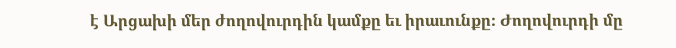է Արցախի մեր ժողովուրդին կամքը եւ իրաւունքը։ Ժողովուրդի մը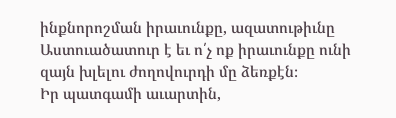ինքնորոշման իրաւունքը, ազատութիւնը Աստուածատուր է եւ ո՛չ ոք իրաւունքը ունի զայն խլելու ժողովուրդի մը ձեռքէն։
Իր պատգամի աւարտին,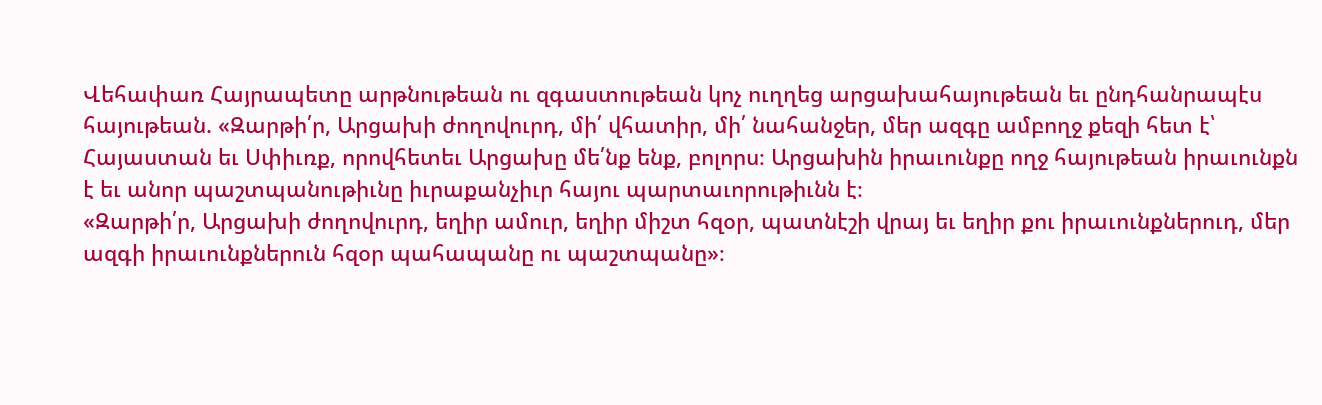Վեհափառ Հայրապետը արթնութեան ու զգաստութեան կոչ ուղղեց արցախահայութեան եւ ընդհանրապէս հայութեան. «Զարթի՛ր, Արցախի ժողովուրդ, մի՛ վհատիր, մի՛ նահանջեր, մեր ազգը ամբողջ քեզի հետ է՝ Հայաստան եւ Սփիւռք, որովհետեւ Արցախը մե՛նք ենք, բոլորս։ Արցախին իրաւունքը ողջ հայութեան իրաւունքն է եւ անոր պաշտպանութիւնը իւրաքանչիւր հայու պարտաւորութիւնն է։
«Զարթի՛ր, Արցախի ժողովուրդ, եղիր ամուր, եղիր միշտ հզօր, պատնէշի վրայ եւ եղիր քու իրաւունքներուդ, մեր ազգի իրաւունքներուն հզօր պահապանը ու պաշտպանը»։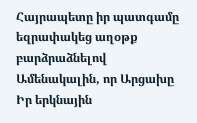Հայրապետը իր պատգամը եզրափակեց աղօթք բարձրաձնելով Ամենակալին, որ Արցախը Իր երկնային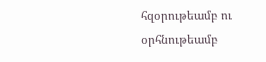հզօրութեամբ ու օրհնութեամբ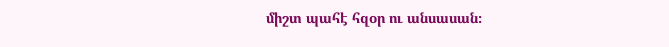միշտ պահէ հզօր ու անսասան։